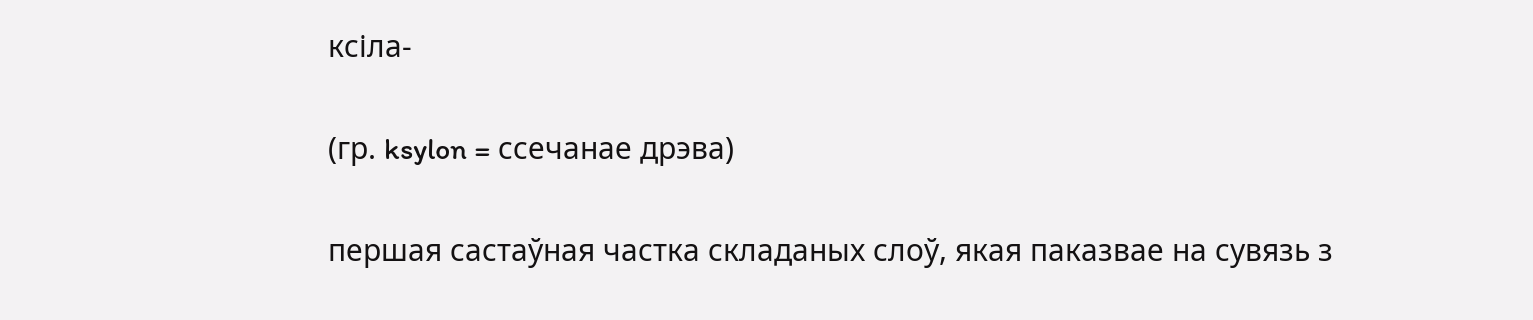ксіла-

(гр. ksylon = ссечанае дрэва)

першая састаўная частка складаных слоў, якая паказвае на сувязь з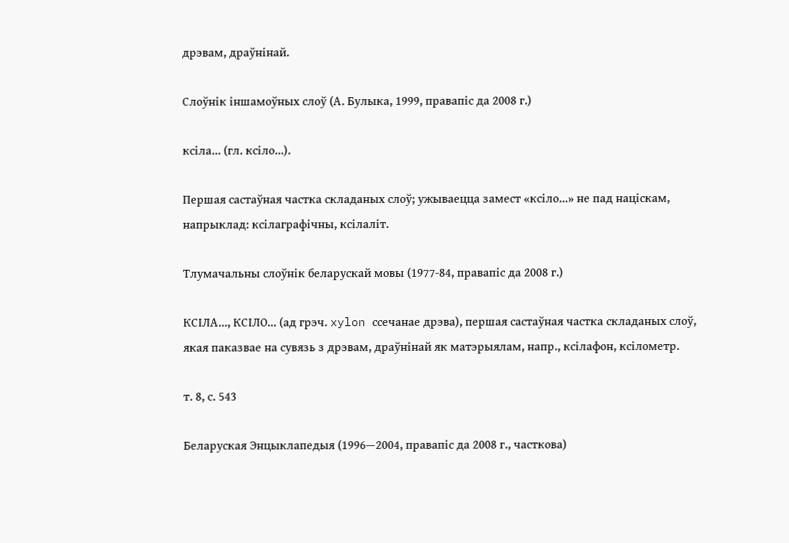дрэвам, драўнінай.

Слоўнік іншамоўных слоў (А. Булыка, 1999, правапіс да 2008 г.)

ксіла... (гл. ксіло...).

Першая састаўная частка складаных слоў; ужываецца замест «ксіло...» не пад націскам, напрыклад: ксілаграфічны, ксілаліт.

Тлумачальны слоўнік беларускай мовы (1977-84, правапіс да 2008 г.)

КСІЛА..., КСІЛО... (ад грэч. xylon ссечанае дрэва), першая састаўная частка складаных слоў, якая паказвае на сувязь з дрэвам, драўнінай як матэрыялам, напр., ксілафон, ксілометр.

т. 8, с. 543

Беларуская Энцыклапедыя (1996—2004, правапіс да 2008 г., часткова)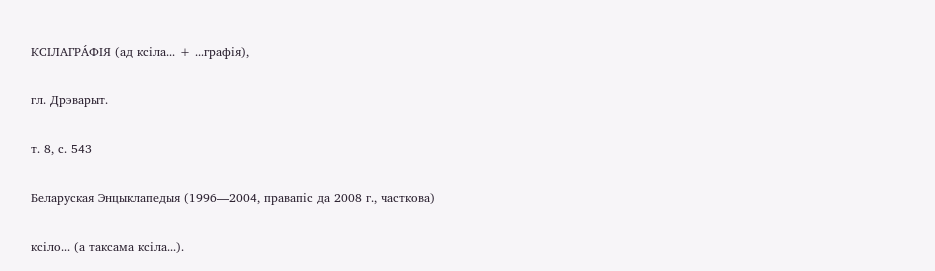КСІЛАГРА́ФІЯ (ад ксіла... + ...графія),

гл. Дрэварыт.

т. 8, с. 543

Беларуская Энцыклапедыя (1996—2004, правапіс да 2008 г., часткова)

ксіло... (а таксама ксіла...).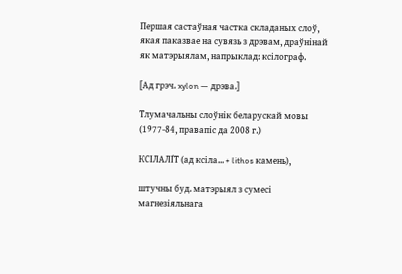Першая састаўная частка складаных слоў, якая паказвае на сувязь з дрэвам, драўнінай як матэрыялам, напрыклад: ксілограф.

[Ад грэч. xylon — дрэва.]

Тлумачальны слоўнік беларускай мовы (1977-84, правапіс да 2008 г.)

КСІЛАЛІ́Т (ад ксіла... + lithos камень),

штучны буд. матэрыял з сумесі магнезіяльнага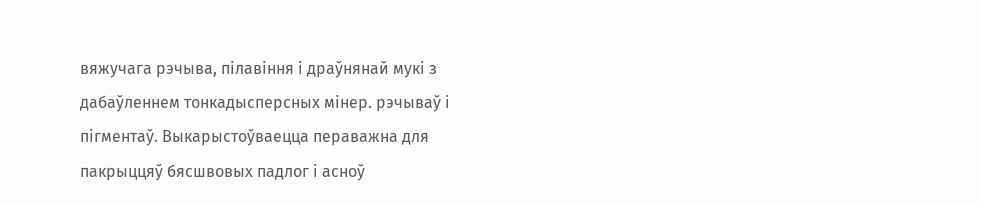вяжучага рэчыва, пілавіння і драўнянай мукі з дабаўленнем тонкадысперсных мінер. рэчываў і пігментаў. Выкарыстоўваецца пераважна для пакрыццяў бясшвовых падлог і асноў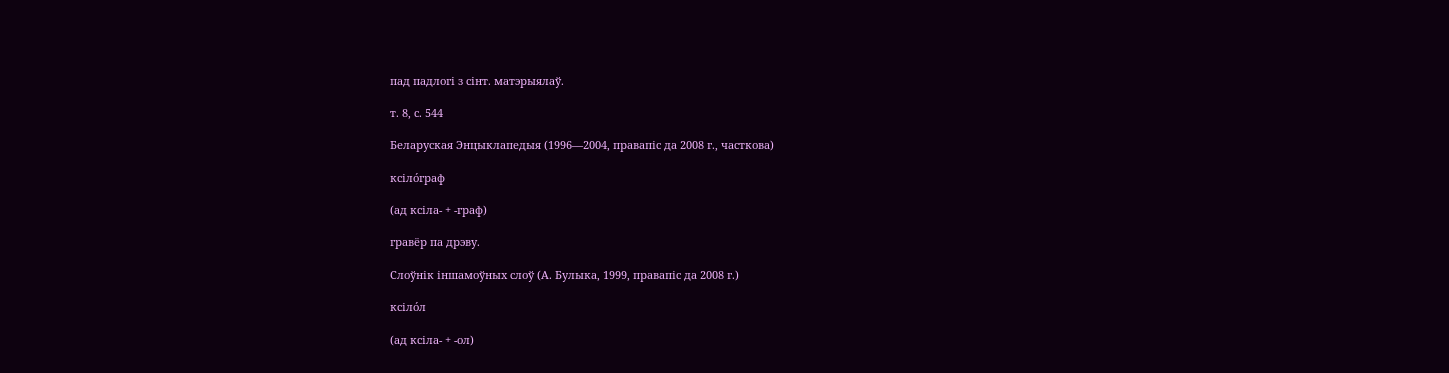пад падлогі з сінт. матэрыялаў.

т. 8, с. 544

Беларуская Энцыклапедыя (1996—2004, правапіс да 2008 г., часткова)

ксіло́граф

(ад ксіла- + -граф)

гравёр па дрэву.

Слоўнік іншамоўных слоў (А. Булыка, 1999, правапіс да 2008 г.)

ксіло́л

(ад ксіла- + -ол)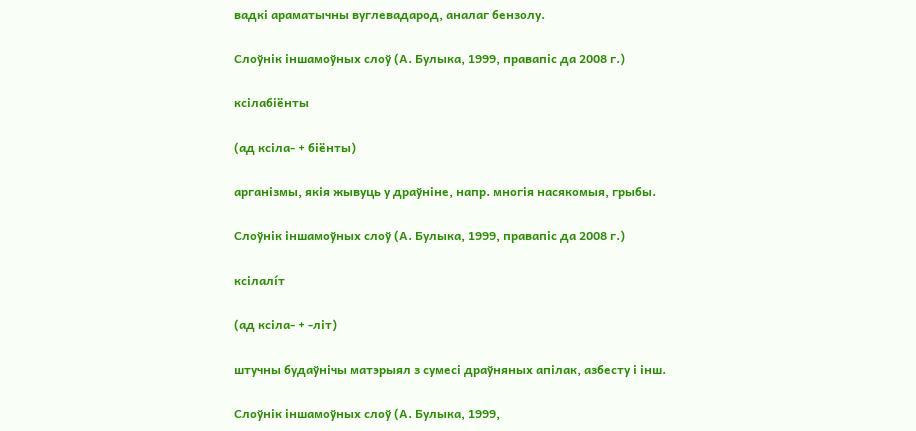вадкі араматычны вуглевадарод, аналаг бензолу.

Слоўнік іншамоўных слоў (А. Булыка, 1999, правапіс да 2008 г.)

ксілабіёнты

(ад ксіла- + біёнты)

арганізмы, якія жывуць у драўніне, напр. многія насякомыя, грыбы.

Слоўнік іншамоўных слоў (А. Булыка, 1999, правапіс да 2008 г.)

ксілалі́т

(ад ксіла- + -літ)

штучны будаўнічы матэрыял з сумесі драўняных апілак, азбесту і інш.

Слоўнік іншамоўных слоў (А. Булыка, 1999,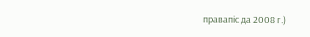правапіс да 2008 г.)